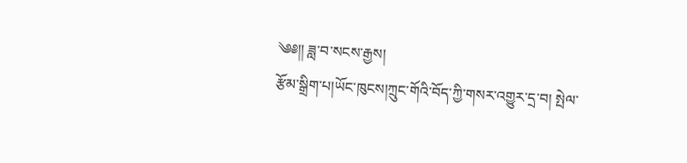༄༅།། ཟླ་བ་སངས་རྒྱས།
རྩོམ་སྒྲིག་པ།ཡོང་ཁུངས།ཀྲུང་གོའི་བོད་ཀྱི་གསར་འགྱུར་དྲ་བ། སྤེལ་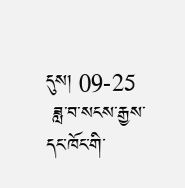དུས། 09-25
 ཟླ་བ་སངས་རྒྱས་དང་ཁོང་གི་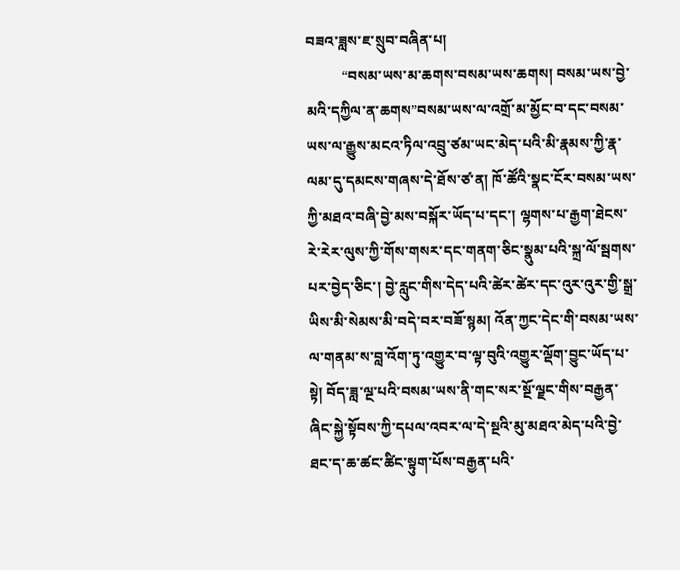བཟའ་ཟླས་ཇ་སྲུབ་བཞིན་པ།
          “བསམ་ཡས་མ་ཆགས་བསམ་ཡས་ཆགས། བསམ་ཡས་བྱེ་མའི་དཀྱིལ་ན་ཆགས”བསམ་ཡས་ལ་འགྲོ་མ་མྱོང་བ་དང་བསམ་ཡས་ལ་རྒྱུས་མངའ་ཏིལ་འབྲུ་ཙམ་ཡང་མེད་པའི་མི་རྣམས་ཀྱི་རྣ་ལམ་དུ་དམངས་གཞས་དེ་ཐོས་ཙ་ན། ཁོ་ཚོའི་སྣང་ངོར་བསམ་ཡས་ཀྱི་མཐའ་བཞི་བྱེ་མས་བསྐོར་ཡོད་པ་དང་། ལྷགས་པ་རྒྱག་ཐེངས་རེ་རེར་ལུས་ཀྱི་གོས་གསར་དང་གནག་ཅིང་སྣུམ་པའི་སྐྲ་ལོ་སྦགས་པར་བྱེད་ཅིང་། བྱེ་རླུང་གིས་དེད་པའི་ཚེར་ཚེར་དང་འུར་འུར་གྱི་སྒྲ་ཡིས་མི་སེམས་མི་བདེ་བར་བཟོ་སྙམ། འོན་ཀྱང་དེང་གི་བསམ་ཡས་ལ་གནམ་ས་བླ་འོག་ཏུ་འགྱུར་བ་ལྟ་བུའི་འགྱུར་ལྡོག་བྱུང་ཡོད་པ་སྟེ། བོད་ཟླ་ལྔ་པའི་བསམ་ཡས་ནི་གང་སར་སྔོ་ལྗང་གིས་བརྒྱན་ཞིང་སྐྱེ་སྟོབས་ཀྱི་དཔལ་འབར་ལ་དེ་སྔའི་མུ་མཐའ་མེད་པའི་བྱེ་ཐང་ད་ཆ་ཚང་ཚིང་སྟུག་པོས་བརྒྱན་པའི་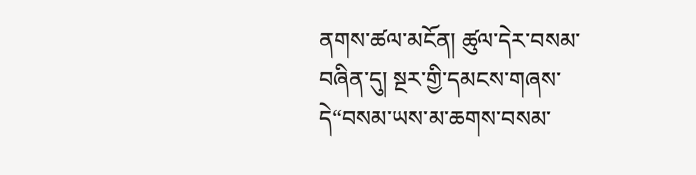ནགས་ཚལ་མངོན། ཚུལ་དེར་བསམ་བཞིན་དུ། སྔར་གྱི་དམངས་གཞས་དེ“བསམ་ཡས་མ་ཆགས་བསམ་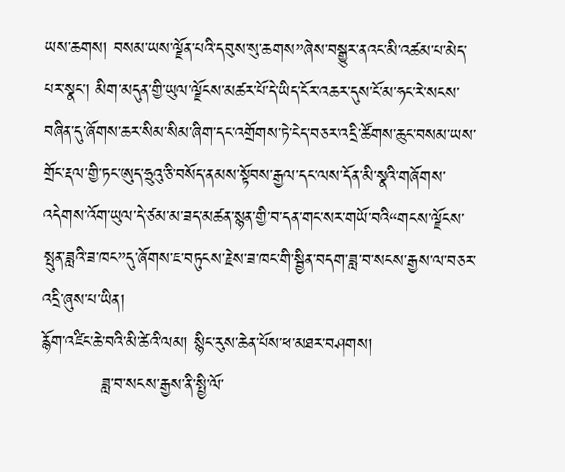ཡས་ཆགས། བསམ་ཡས་ལྗོན་པའི་དབུས་སུ་ཆགས”ཞེས་བསྒྱུར་ནའང་མི་འཚམ་པ་མེད་པར་སྣང་། མིག་མདུན་གྱི་ཡུལ་ལྗོངས་མཚར་པོ་དེ་ཡིད་ངོར་འཆར་དུས་ངོ་མ་ཧང་རེ་སངས་བཞིན་དུ་ཞོགས་ཆར་སིམ་སིམ་ཞིག་དང་འགྲོགས་ཏེ་ངེད་བཅར་འདྲི་ཚོགས་ཆུང་བསམ་ཡས་གྲོང་རྡལ་གྱི་ཏང་ཨུད་ཧྲུའུ་ཅི་བསོད་ནམས་སྟོབས་རྒྱལ་དང་ལས་དོན་མི་སྣའི་གཞོགས་འདེགས་འོག་ཡུལ་དེ་ཙམ་མ་ཟད་མཚན་སྙན་གྱི་བ་དན་གང་སར་གཡོ་བའི“གངས་ལྗོངས་སྤུན་ཟླའི་ཟ་ཁང”དུ་ཞོགས་ཇ་བཏུངས་རྗེས་ཟ་ཁང་གི་སྦྱིན་བདག་ཟླ་བ་སངས་རྒྱས་ལ་བཅར་འདྲི་ཞུས་པ་ཡིན།
རྙོག་འཛིང་ཆེ་བའི་མི་ཚེའི་ལམ། སྙིང་རུས་ཆེན་པོས་ཕ་མཐར་བཤགས།
          ཟླ་བ་སངས་རྒྱས་ནི་སྤྱི་ལོ་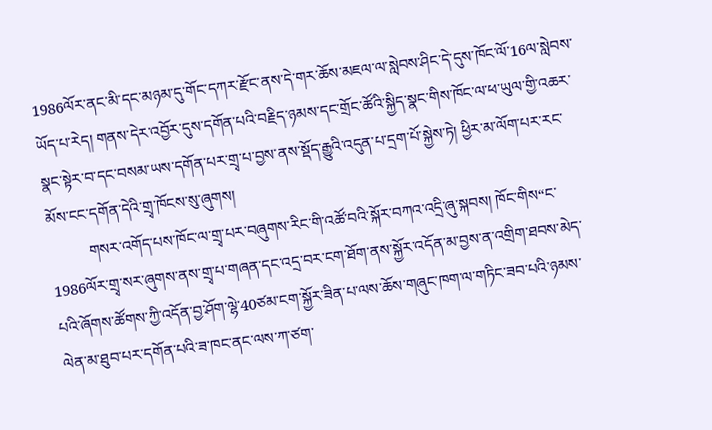1986ལོར་ནང་མི་དང་མཉམ་དུ་གོང་དཀར་རྫོང་ནས་དེ་གར་ཆོས་མཇལ་ལ་སླེབས་ཤིང་དེ་དུས་ཁོང་ལོ་16ལ་སླེབས་ཡོད་པ་རེད། གནས་དེར་འབྱོར་དུས་དགོན་པའི་བརྗིད་ཉམས་དང་གྲོང་ཚོའི་སྐྱིད་སྣང་གིས་ཁོང་ལ་ཕ་ཡུལ་གྱི་འཆར་སྣང་སྟེར་བ་དང་བསམ་ཡས་དགོན་པར་གྲྭ་པ་བྱས་ནས་སྡོད་རྒྱུའི་འདུན་པ་དྲག་པོ་སྐྱེས་ཏེ། ཕྱིར་མ་ལོག་པར་རང་མོས་ངང་དགོན་དེའི་གྲྭ་ཁོངས་སུ་ཞུགས།
          གསར་འགོད་པས་ཁོང་ལ་གྲྭ་པར་བཞུགས་རིང་གི་འཚོ་བའི་སྐོར་བཀའ་འདྲི་ཞུ་སྐབས། ཁོང་གིས“ང་1986ལོར་གྲྭ་སར་ཞུགས་ནས་གྲྭ་པ་གཞན་དང་འདྲ་བར་ངག་ཐོག་ནས་སྐྱོར་འདོན་མ་བྱས་ན་འགྲིག་ཐབས་མེད་པའི་ཞོགས་ཚོགས་ཀྱི་འདོན་བྱ་ཤོག་ལྷེ་40ཙམ་ངག་སྐྱོར་ཟིན་པ་ལས་ཆོས་གཞུང་ཁག་ལ་གཏིང་ཟབ་པའི་ཉམས་ལེན་མ་ཐུབ་པར་དགོན་པའི་ཟ་ཁང་ནང་ལས་ཀ་ཙག་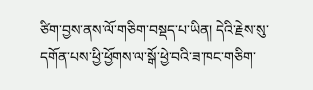ཙིག་བྱས་ནས་ལོ་གཅིག་བསྡད་པ་ཡིན། དེའི་རྗེས་སུ་དགོན་པས་ཕྱི་ཕྱོགས་ལ་སྒོ་ཕྱེ་བའི་ཟ་ཁང་གཅིག་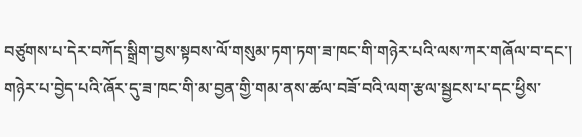བཙུགས་པ་དེར་བཀོད་སྒྲིག་བྱས་སྟབས་ལོ་གསུམ་ཏག་ཏག་ཟ་ཁང་གི་གཉེར་པའི་ལས་ཀར་གཞོལ་བ་དང་། གཉེར་པ་བྱེད་པའི་ཞོར་དུ་ཟ་ཁང་གི་མ་བྱན་གྱི་གམ་ནས་ཚལ་བཟོ་བའི་ལག་རྩལ་སྦྱངས་པ་དང་ཕྱིས་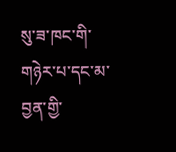སུ་ཟ་ཁང་གི་གཉེར་པ་དང་མ་བྱན་གྱི་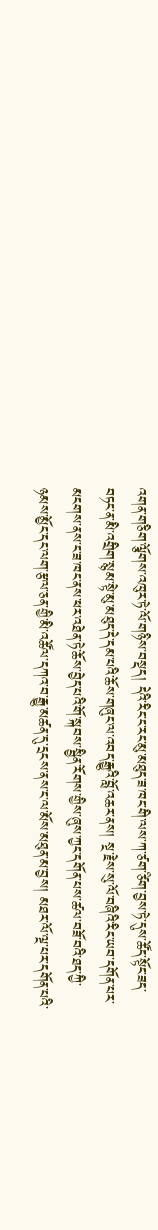འགན་གཅིག་ལྕོགས་འཁུར་ཏེ་ལོ་གཉིས་བསྡད། དེའི་རིང་ང་རང་མུ་མཐུད་ཟ་ཁང་གི་ལས་ཀ་ཙག་ཙིག་བྱས་ཏེ་དུས་ཚོད་སྟོང་ཟད་བཏང་ན་མི་འགྲིག་སྙམ་སྟེ་མུ་མཐུད་དེ་དམ་པའི་ཆོས་གཞུང་ལ་འབད་རྒྱུའི་བློ་འཆར་ནས། སྔ་རྗེས་སུ་ལོ་བཞིའི་རིང་ཡབ་དགོན་པར་མངགས་ནས་ང་ཟ་ཁང་ནས་ཕར་འཐེན་ཏེ་ཆོས་བྱེད་པའི་གོ་སྐབས་སྦྱིན་རོགས་གྱིས་ཞུས་ཀྱང་དགོན་པས་ཚལ་བཟོ་བའི་ཐད་ཀྱི་ཉམས་མྱོང་དང་ལག་རྩལ་ཅན་གྱི་མི་འཚོལ་དཀའ་བ་རྒྱུ་མཚན་དུ་དྲངས་ནས་ང་ལ་མོས་མཐུན་མ་བྱས། མཐར་ལོ་ལྔ་པར་དགོན་པའི་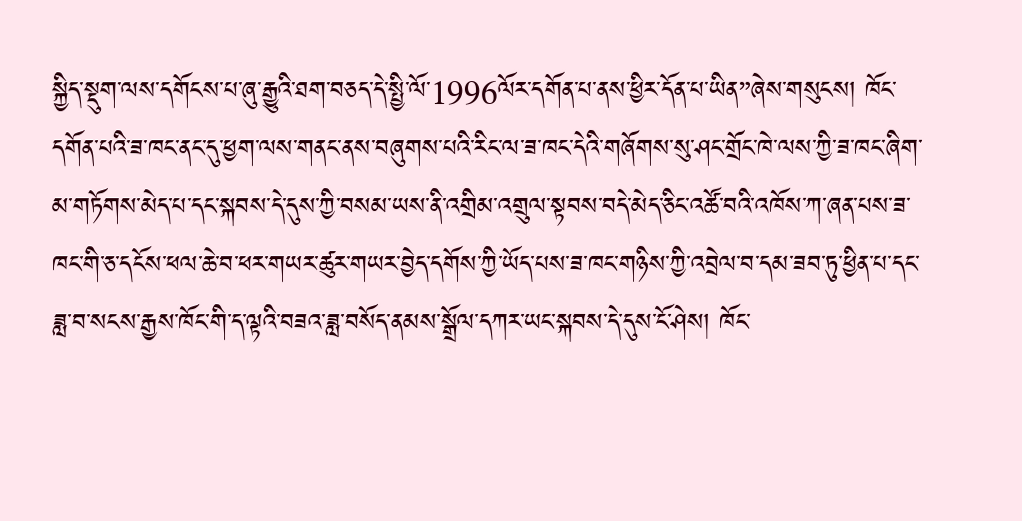སྐྱིད་སྡུག་ལས་དགོངས་པ་ཞུ་རྒྱུའི་ཐག་བཅད་དེ་སྤྱི་ལོ་1996ལོར་དགོན་པ་ནས་ཕྱིར་དོན་པ་ཡིན”ཞེས་གསུངས། ཁོང་དགོན་པའི་ཟ་ཁང་ནང་དུ་ཕྱག་ལས་གནང་ནས་བཞུགས་པའི་རིང་ལ་ཟ་ཁང་དེའི་གཞོགས་སུ་ཤང་གྲོང་ཁེ་ལས་ཀྱི་ཟ་ཁང་ཞིག་མ་གཏོགས་མེད་པ་དང་སྐབས་དེ་དུས་ཀྱི་བསམ་ཡས་ནི་འགྲིམ་འགྲུལ་སྟབས་བདེ་མེད་ཅིང་འཚོ་བའི་འཁོས་ཀ་ཞན་པས་ཟ་ཁང་གི་ཅ་དངོས་ཕལ་ཆེ་བ་ཕར་གཡར་ཚུར་གཡར་བྱེད་དགོས་ཀྱི་ཡོད་པས་ཟ་ཁང་གཉིས་ཀྱི་འབྲེལ་བ་དམ་ཟབ་ཏུ་ཕྱིན་པ་དང་ཟླ་བ་སངས་རྒྱས་ཁོང་གི་ད་ལྟའི་བཟའ་ཟླ་བསོད་ནམས་སྒྲོལ་དཀར་ཡང་སྐབས་དེ་དུས་ངོ་ཤེས། ཁོང་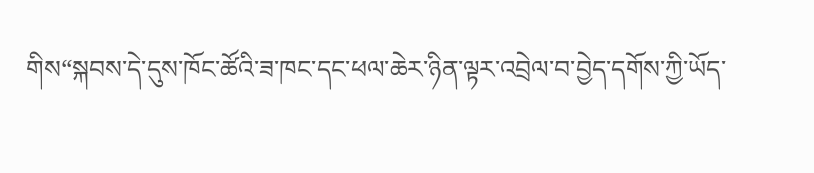གིས“སྐབས་དེ་དུས་ཁོང་ཚོའི་ཟ་ཁང་དང་ཕལ་ཆེར་ཉིན་ལྟར་འབྲེལ་བ་བྱེད་དགོས་ཀྱི་ཡོད་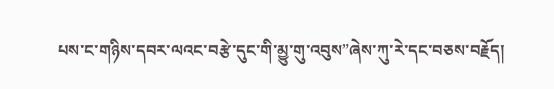པས་ང་གཉིས་དབར་ལའང་བརྩེ་དུང་གི་མྱུ་གུ་འབུས”ཞེས་ཀུ་རེ་དང་བཅས་བརྗོད།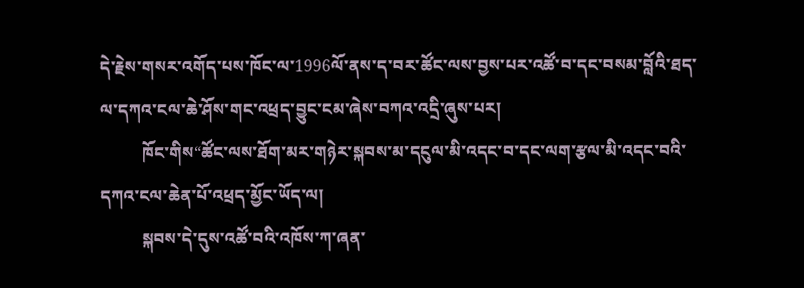དེ་རྗེས་གསར་འགོད་པས་ཁོང་ལ་1996ལོ་ནས་ད་བར་ཚོང་ལས་བྱས་པར་འཚོ་བ་དང་བསམ་བློའི་ཐད་ལ་དཀའ་ངལ་ཆེ་ཤོས་གང་འཕྲད་བྱུང་ངམ་ཞེས་བཀའ་འདྲི་ཞུས་པར།
          ཁོང་གིས“ཚོང་ལས་ཐོག་མར་གཉེར་སྐབས་མ་དངུལ་མི་འདང་བ་དང་ལག་རྩལ་མི་འདང་བའི་དཀའ་ངལ་ཆེན་པོ་འཕྲད་མྱོང་ཡོད་ལ།
          སྐབས་དེ་དུས་འཚོ་བའི་འཁོས་ཀ་ཞན་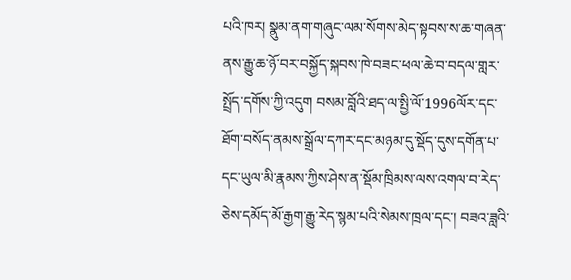པའི་ཁར། སྣུམ་ནག་གཞུང་ལམ་སོགས་མེད་སྟབས་ས་ཆ་གཞན་ནས་རྒྱུ་ཆ་ཉོ་བར་བསྐྱོད་སྐབས་ཁེ་བཟང་ཕལ་ཆེ་བ་བདལ་གླར་སྤྲོད་དགོས་ཀྱི་འདུག བསམ་བློའི་ཐད་ལ་སྤྱི་ལོ་1996ལོར་དང་ཐོག་བསོད་ནམས་སྒྲོལ་དཀར་དང་མཉམ་དུ་སྡོད་དུས་དགོན་པ་དང་ཡུལ་མི་རྣམས་ཀྱིས་ཤེས་ན་སྡོམ་ཁྲིམས་ལས་འགལ་བ་རེད་ཅེས་དམོད་མོ་རྒྱག་རྒྱུ་རེད་སྙམ་པའི་སེམས་ཁྲལ་དང་། བཟའ་ཟླའི་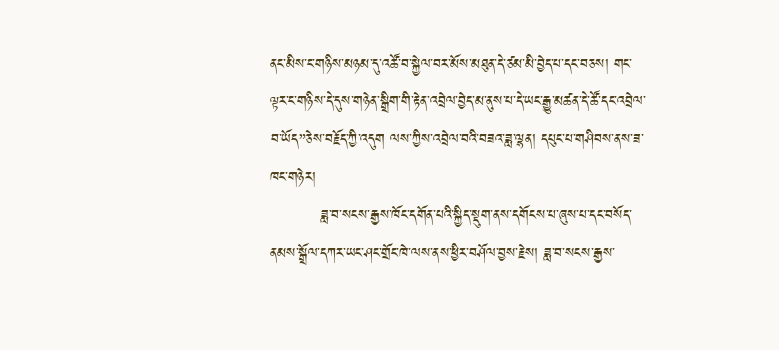ནང་མིས་ང་གཉིས་མཉམ་དུ་འཚོ་བ་སྐྱེལ་བར་མོས་མཐུན་དེ་ཙམ་མི་བྱེད་པ་དང་བཅས། གང་ལྟར་ང་གཉིས་དེ་དུས་གཉེན་སྒྲིག་གི་རྟེན་འབྲེལ་བྱེད་མ་ནུས་པ་དེ་ཡང་རྒྱུ་མཚན་དེ་ཚོ་དང་འབྲེལ་བ་ཡོད”ཅེས་བརྗོད་ཀྱི་འདུག ལས་ཀྱིས་འབྲེལ་བའི་བཟའ་ཟླ་ལྷན། དཔུང་པ་གཤིབས་ནས་ཟ་ཁང་གཉེར།
          ཟླ་བ་སངས་རྒྱས་ཁོང་དགོན་པའི་སྐྱིད་སྡུག་ནས་དགོངས་པ་ཞུས་པ་དང་བསོད་ནམས་སྒྲོལ་དཀར་ཡང་ཤང་གྲོང་ཁེ་ལས་ནས་ཕྱིར་བཤོལ་བྱས་རྗེས། ཟླ་བ་སངས་རྒྱས་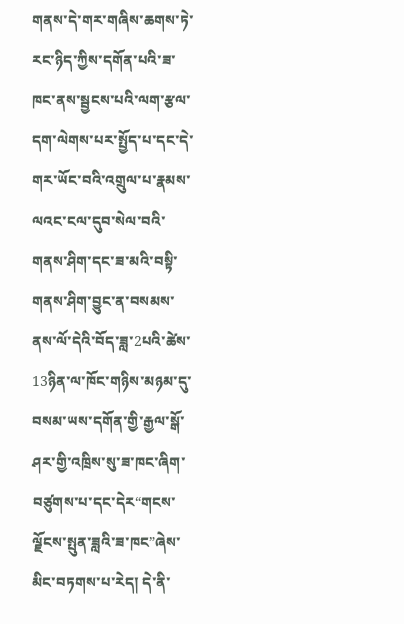གནས་དེ་གར་གཞིས་ཆགས་ཏེ་རང་ཉིད་ཀྱིས་དགོན་པའི་ཟ་ཁང་ནས་སྦྱངས་པའི་ལག་རྩལ་དག་ལེགས་པར་སྤྱོད་པ་དང་དེ་གར་ཡོང་བའི་འགྲུལ་པ་རྣམས་ལའང་ངལ་དུབ་སེལ་བའི་གནས་ཤིག་དང་ཟ་མའི་བསྟི་གནས་ཤིག་བྱུང་ན་བསམས་ནས་ལོ་དེའི་བོད་ཟླ་2པའི་ཚེས་13ཉིན་ལ་ཁོང་གཉིས་མཉམ་དུ་བསམ་ཡས་དགོན་གྱི་རྒྱལ་སྒོ་ཤར་གྱི་འཁྲིས་སུ་ཟ་ཁང་ཞིག་བཙུགས་པ་དང་དེར“གངས་ལྗོངས་སྤུན་ཟླའི་ཟ་ཁང”ཞེས་མིང་བཏགས་པ་རེད། དེ་ནི་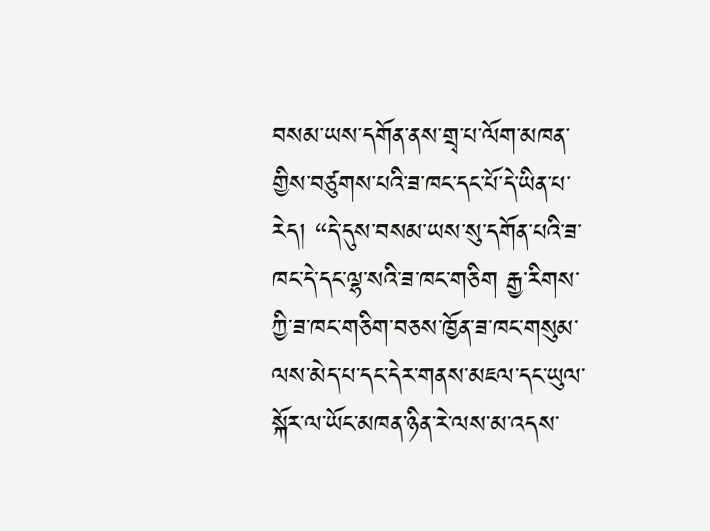བསམ་ཡས་དགོན་ནས་གྲྭ་པ་ལོག་མཁན་གྱིས་བཙུགས་པའི་ཟ་ཁང་དང་པོ་དེ་ཡིན་པ་རེད། “དེ་དུས་བསམ་ཡས་སུ་དགོན་པའི་ཟ་ཁང་དེ་དང་ལྷ་སའི་ཟ་ཁང་གཅིག རྒྱ་རིགས་ཀྱི་ཟ་ཁང་གཅིག་བཅས་ཁྱོན་ཟ་ཁང་གསུམ་ལས་མེད་པ་དང་དེར་གནས་མཇལ་དང་ཡུལ་སྐོར་ལ་ཡོང་མཁན་ཉིན་རེ་ལས་མ་འདས་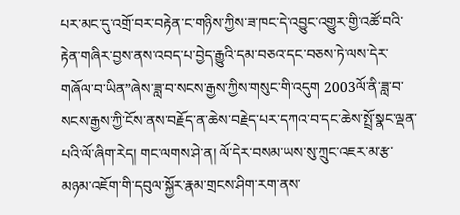པར་མང་དུ་འགྲོ་བར་བརྟེན་ང་གཉིས་ཀྱིས་ཟ་ཁང་དེ་འབྱུང་འགྱུར་གྱི་འཚོ་བའི་རྟེན་གཞིར་བྱས་ནས་འབད་པ་བྱེད་རྒྱུའི་དམ་བཅའ་དང་བཅས་ཏེ་ལས་དེར་གཞོལ་བ་ཡིན”ཞེས་ཟླ་བ་སངས་རྒྱས་ཀྱིས་གསུང་གི་འདུག 2003ལོ་ནི་ཟླ་བ་སངས་རྒྱས་ཀྱི་ངོས་ནས་བརྗོད་ན་ཆེས་བརྗེད་པར་དཀའ་བ་དང་ཆེས་སྤྲོ་སྣང་ལྡན་པའི་ལོ་ཞིག་རེད། གང་ལགས་ཤེ་ན། ལོ་དེར་བསམ་ཡས་སུ་ཀྲུང་འཇར་མ་རྩ་མཉམ་འཇོག་གི་དབུལ་སྐྱོར་རྣམ་གྲངས་ཤིག་རག་ནས་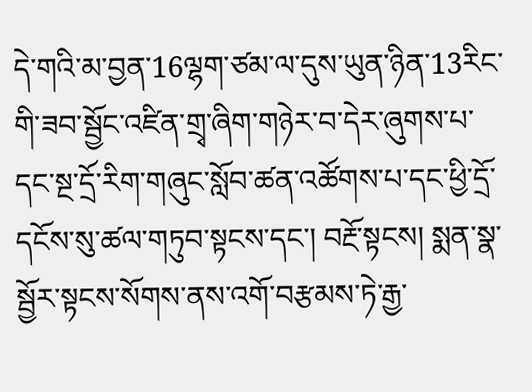དེ་གའི་མ་བྱན་16ལྷག་ཙམ་ལ་དུས་ཡུན་ཉིན་13རིང་གི་ཟབ་སྦྱོང་འཛིན་གྲྭ་ཞིག་གཉེར་བ་དེར་ཞུགས་པ་དང་སྔ་དྲོ་རིག་གཞུང་སློབ་ཚན་འཚོགས་པ་དང་ཕྱི་དྲོ་དངོས་སུ་ཚལ་གཏུབ་སྟངས་དང་། བརྔོ་སྟངས། སྨན་སྣ་སྦྱོར་སྟངས་སོགས་ནས་འགོ་བརྩམས་ཏེ་རྒྱ་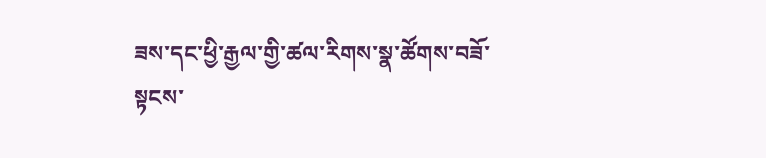ཟས་དང་ཕྱི་རྒྱལ་གྱི་ཚལ་རིགས་སྣ་ཚོགས་བཟོ་སྟངས་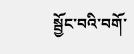སྦྱོང་བའི་བགོ་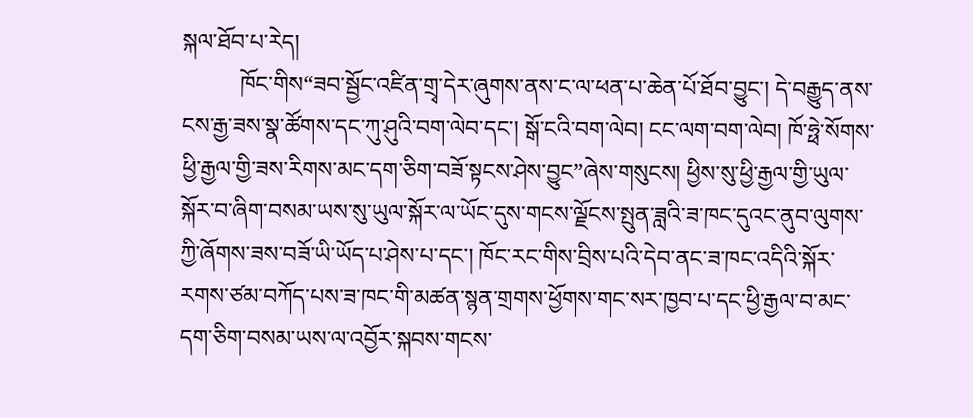སྐལ་ཐོབ་པ་རེད།
          ཁོང་གིས“ཟབ་སྦྱོང་འཛིན་གྲྭ་དེར་ཞུགས་ནས་ང་ལ་ཕན་པ་ཆེན་པོ་ཐོབ་བྱུང་། དེ་བརྒྱུད་ནས་ངས་རྒྱ་ཟས་སྣ་ཚོགས་དང་ཀུ་ཤུའི་བག་ལེབ་དང་། སྒོ་ངའི་བག་ལེབ། ངང་ལག་བག་ལེབ། ཁོ་ཧྥེ་སོགས་ཕྱི་རྒྱལ་གྱི་ཟས་རིགས་མང་དག་ཅིག་བཟོ་སྟངས་ཤེས་བྱུང”ཞེས་གསུངས། ཕྱིས་སུ་ཕྱི་རྒྱལ་གྱི་ཡུལ་སྐོར་བ་ཞིག་བསམ་ཡས་སུ་ཡུལ་སྐོར་ལ་ཡོང་དུས་གངས་ལྗོངས་སྤུན་ཟླའི་ཟ་ཁང་དུའང་ནུབ་ལུགས་ཀྱི་ཞོགས་ཟས་བཟོ་ཡི་ཡོད་པ་ཤེས་པ་དང་། ཁོང་རང་གིས་བྲིས་པའི་དེབ་ནང་ཟ་ཁང་འདིའི་སྐོར་རགས་ཙམ་བཀོད་པས་ཟ་ཁང་གི་མཚན་སྙན་གྲགས་ཕྱོགས་གང་སར་ཁྱབ་པ་དང་ཕྱི་རྒྱལ་བ་མང་དག་ཅིག་བསམ་ཡས་ལ་འབྱོར་སྐབས་གངས་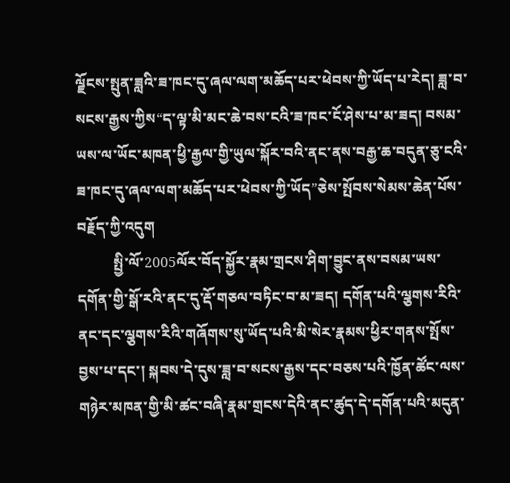ལྗོངས་སྤུན་ཟླའི་ཟ་ཁང་དུ་ཞལ་ལག་མཆོད་པར་ཕེབས་ཀྱི་ཡོད་པ་རེད། ཟླ་བ་སངས་རྒྱས་ཀྱིས“ད་ལྟ་མི་མང་ཆེ་བས་ངའི་ཟ་ཁང་ངོ་ཤེས་པ་མ་ཟད། བསམ་ཡས་ལ་ཡོང་མཁན་ཕྱི་རྒྱལ་གྱི་ཡུལ་སྐོར་བའི་ནང་ནས་བརྒྱ་ཆ་བདུན་ཅུ་ངའི་ཟ་ཁང་དུ་ཞལ་ལག་མཆོད་པར་ཕེབས་ཀྱི་ཡོད”ཅེས་སྤོབས་སེམས་ཆེན་པོས་བརྗོད་ཀྱི་འདུག
          སྤྱི་ལོ་2005ལོར་བོད་སྐྱོར་རྣམ་གྲངས་ཤིག་བྱུང་ནས་བསམ་ཡས་དགོན་གྱི་སྒོ་རའི་ནང་དུ་རྡོ་གཅལ་བཏིང་བ་མ་ཟད། དགོན་པའི་ལྕགས་རིའི་ནང་དང་ལྕགས་རིའི་གཞོགས་སུ་ཡོད་པའི་མི་སེར་རྣམས་ཕྱིར་གནས་སྤོས་བྱས་པ་དང་། སྐབས་དེ་དུས་ཟླ་བ་སངས་རྒྱས་དང་བཅས་པའི་ཁྱོན་ཚོང་ལས་གཉེར་མཁན་གྱི་མི་ཚང་བཞི་རྣམ་གྲངས་དེའི་ནང་ཚུད་དེ་དགོན་པའི་མདུན་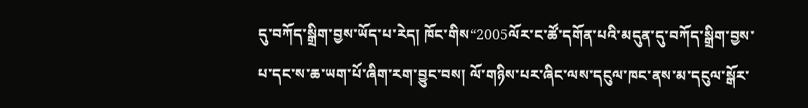དུ་བཀོད་སྒྲིག་བྱས་ཡོད་པ་རེད། ཁོང་གིས“2005ལོར་ང་ཚོ་དགོན་པའི་མདུན་དུ་བཀོད་སྒྲིག་བྱས་པ་དང་ས་ཆ་ཡག་པོ་ཞིག་རག་བྱུང་བས། ལོ་གཉིས་པར་ཞིང་ལས་དངུལ་ཁང་ནས་མ་དངུལ་སྒོར་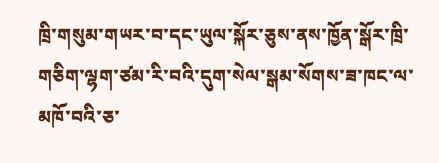ཁྲི་གསུམ་གཡར་བ་དང་ཡུལ་སྐོར་ཅུས་ནས་ཁྱོན་སྒོར་ཁྲི་གཅིག་ལྷག་ཙམ་རི་བའི་དུག་སེལ་སྒམ་སོགས་ཟ་ཁང་ལ་མཁོ་བའི་ཅ་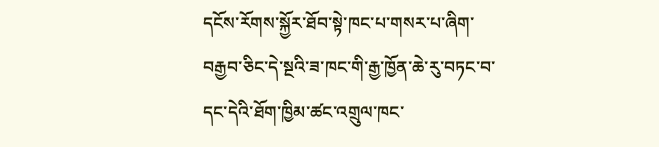དངོས་རོགས་སྐྱོར་ཐོབ་སྟེ་ཁང་པ་གསར་པ་ཞིག་བརྒྱབ་ཅིང་དེ་སྔའི་ཟ་ཁང་གི་རྒྱ་ཁྱོན་ཆེ་རུ་བཏང་བ་དང་དེའི་ཐོག་ཁྱིམ་ཚང་འགྲུལ་ཁང་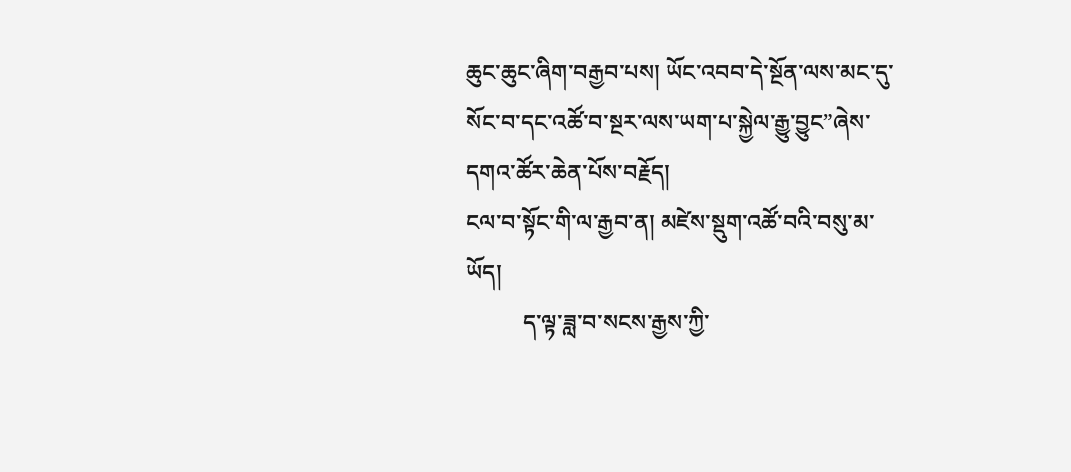ཆུང་ཆུང་ཞིག་བརྒྱབ་པས། ཡོང་འབབ་དེ་སྔོན་ལས་མང་དུ་སོང་བ་དང་འཚོ་བ་སྔར་ལས་ཡག་པ་སྐྱེལ་རྒྱུ་བྱུང”ཞེས་དགའ་ཚོར་ཆེན་པོས་བརྗོད།
ངལ་བ་སྟོང་གི་ལ་རྒྱབ་ན། མཛེས་སྡུག་འཚོ་བའི་བསུ་མ་ཡོད།
          ད་ལྟ་ཟླ་བ་སངས་རྒྱས་ཀྱི་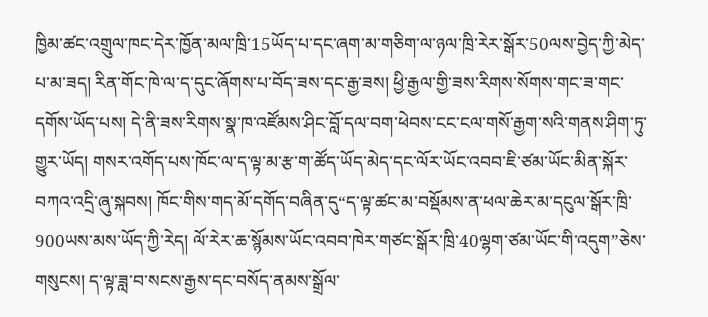ཁྱིམ་ཚང་འགྲུལ་ཁང་དེར་ཁྱོན་མལ་ཁྲི་15ཡོད་པ་དང་ཞག་མ་གཅིག་ལ་ཉལ་ཁྲི་རེར་སྒོར་50ལས་བྱེད་ཀྱི་མེད་པ་མ་ཟད། རིན་གོང་ཁེ་ལ་ད་དུང་ཞོགས་པ་བོད་ཟས་དང་རྒྱ་ཟས། ཕྱི་རྒྱལ་གྱི་ཟས་རིགས་སོགས་གང་ཟ་གང་དགོས་ཡོད་པས། དེ་ནི་ཟས་རིགས་སྣ་ཁ་འཛོམས་ཤིང་བློ་དལ་བག་ཕེབས་ངང་ངལ་གསོ་རྒྱག་སའི་གནས་ཤིག་ཏུ་གྱུར་ཡོད། གསར་འགོད་པས་ཁོང་ལ་ད་ལྟ་མ་རྩ་ག་ཚོད་ཡོད་མེད་དང་ལོར་ཡོང་འབབ་ཇི་ཙམ་ཡོང་མིན་སྐོར་བཀའ་འདྲི་ཞུ་སྐབས། ཁོང་གིས་གད་མོ་དགོད་བཞིན་དུ“ད་ལྟ་ཚང་མ་བསྡོམས་ན་ཕལ་ཆེར་མ་དངུལ་སྒོར་ཁྲི་900ཡས་མས་ཡོད་ཀྱི་རེད། ལོ་རེར་ཆ་སྙོམས་ཡོང་འབབ་ཁེར་གཙང་སྒོར་ཁྲི་40ལྷག་ཙམ་ཡོང་གི་འདུག”ཅེས་གསུངས། ད་ལྟ་ཟླ་བ་སངས་རྒྱས་དང་བསོད་ནམས་སྒྲོལ་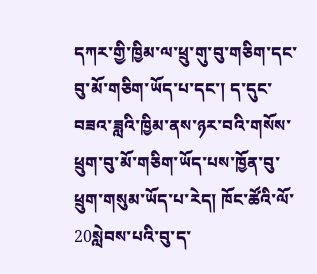དཀར་གྱི་ཁྱིམ་ལ་ཕྲུ་གུ་བུ་གཅིག་དང་བུ་མོ་གཅིག་ཡོད་པ་དང་། ད་དུང་བཟའ་ཟླའི་ཁྱིམ་ནས་ཉར་བའི་གསོས་ཕྲུག་བུ་མོ་གཅིག་ཡོད་པས་ཁྱོན་བུ་ཕྲུག་གསུམ་ཡོད་པ་རེད། ཁོང་ཚོའི་ལོ་20སླེབས་པའི་བུ་ད་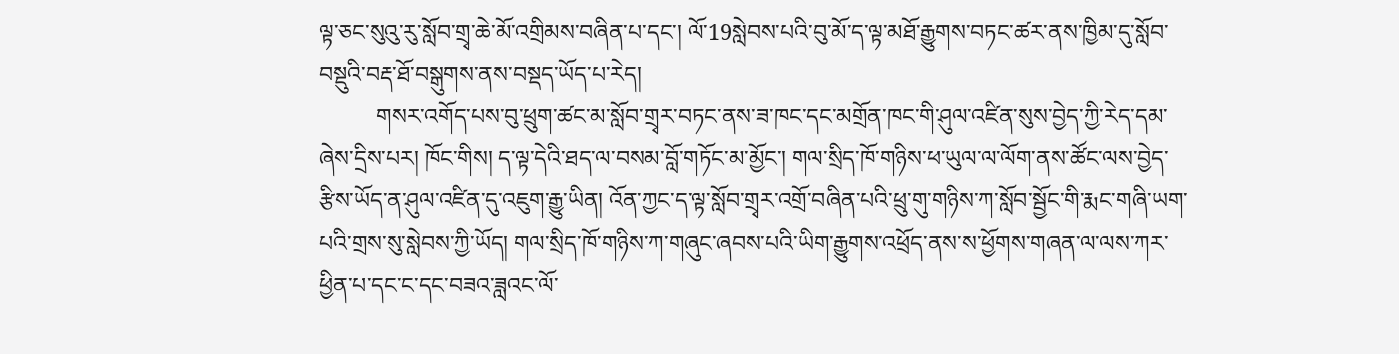ལྟ་ཅང་སུའུ་རུ་སློབ་གྲྭ་ཆེ་མོ་འགྲིམས་བཞིན་པ་དང་། ལོ་19སླེབས་པའི་བུ་མོ་ད་ལྟ་མཐོ་རྒྱུགས་བཏང་ཚར་ནས་ཁྱིམ་དུ་སློབ་བསྡུའི་བརྡ་ཐོ་བསྒུགས་ནས་བསྡད་ཡོད་པ་རེད།
          གསར་འགོད་པས་བུ་ཕྲུག་ཚང་མ་སློབ་གྲྭར་བཏང་ནས་ཟ་ཁང་དང་མགྲོན་ཁང་གི་ཤུལ་འཛིན་སུས་བྱེད་ཀྱི་རེད་དམ་ཞེས་དྲིས་པར། ཁོང་གིས། ད་ལྟ་དེའི་ཐད་ལ་བསམ་བློ་གཏོང་མ་མྱོང་། གལ་སྲིད་ཁོ་གཉིས་ཕ་ཡུལ་ལ་ལོག་ནས་ཚོང་ལས་བྱེད་རྩིས་ཡོད་ན་ཤུལ་འཛིན་དུ་འཇུག་རྒྱུ་ཡིན། འོན་ཀྱང་ད་ལྟ་སློབ་གྲྭར་འགྲོ་བཞིན་པའི་ཕྲུ་གུ་གཉིས་ཀ་སློབ་སྦྱོང་གི་རྨང་གཞི་ཡག་པའི་གྲས་སུ་སླེབས་ཀྱི་ཡོད། གལ་སྲིད་ཁོ་གཉིས་ཀ་གཞུང་ཞབས་པའི་ཡིག་རྒྱུགས་འཕྲོད་ནས་ས་ཕྱོགས་གཞན་ལ་ལས་ཀར་ཕྱིན་པ་དང་ང་དང་བཟའ་ཟླའང་ལོ་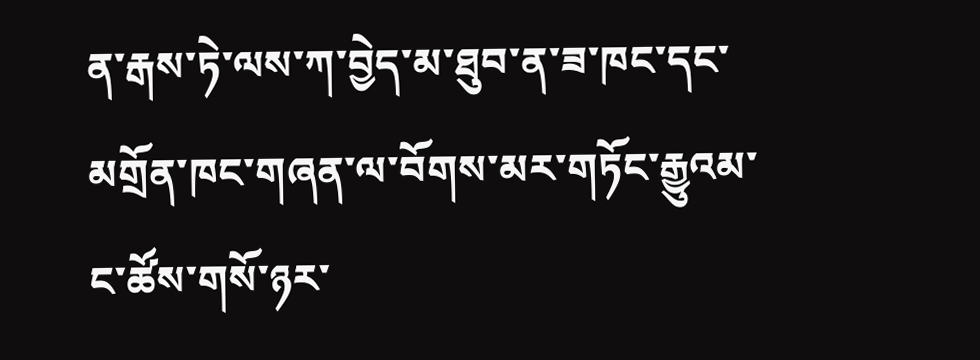ན་རྒས་ཏེ་ལས་ཀ་བྱེད་མ་ཐུབ་ན་ཟ་ཁང་དང་མགྲོན་ཁང་གཞན་ལ་བོགས་མར་གཏོང་རྒྱུའམ་ང་ཚོས་གསོ་ཉར་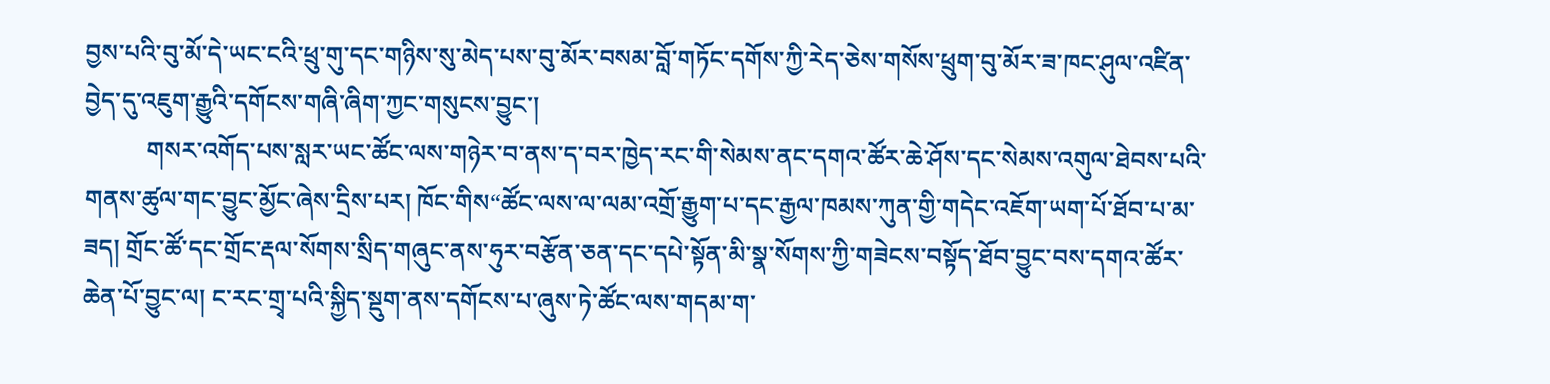བྱས་པའི་བུ་མོ་དེ་ཡང་ངའི་ཕྲུ་གུ་དང་གཉིས་སུ་མེད་པས་བུ་མོར་བསམ་བློ་གཏོང་དགོས་ཀྱི་རེད་ཅེས་གསོས་ཕྲུག་བུ་མོར་ཟ་ཁང་ཤུལ་འཛིན་བྱེད་དུ་འཇུག་རྒྱུའི་དགོངས་གཞི་ཞིག་ཀྱང་གསུངས་བྱུང་།
          གསར་འགོད་པས་སླར་ཡང་ཚོང་ལས་གཉེར་བ་ནས་ད་བར་ཁྱེད་རང་གི་སེམས་ནང་དགའ་ཚོར་ཆེ་ཤོས་དང་སེམས་འགུལ་ཐེབས་པའི་གནས་ཚུལ་གང་བྱུང་མྱོང་ཞེས་དྲིས་པར། ཁོང་གིས“ཚོང་ལས་ལ་ལམ་འགྲོ་རྒྱུག་པ་དང་རྒྱལ་ཁམས་ཀུན་གྱི་གདེང་འཇོག་ཡག་པོ་ཐོབ་པ་མ་ཟད། གྲོང་ཚོ་དང་གྲོང་རྡལ་སོགས་སྲིད་གཞུང་ནས་ཧུར་བརྩོན་ཅན་དང་དཔེ་སྟོན་མི་སྣ་སོགས་ཀྱི་གཟེངས་བསྟོད་ཐོབ་བྱུང་བས་དགའ་ཚོར་ཆེན་པོ་བྱུང་ལ། ང་རང་གྲྭ་པའི་སྐྱིད་སྡུག་ནས་དགོངས་པ་ཞུས་ཏེ་ཚོང་ལས་གདམ་ག་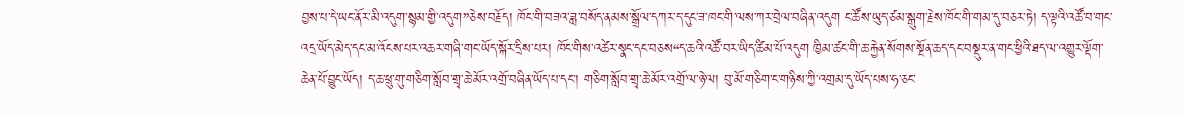བྱས་པ་དེ་ཡང་ནོར་མི་འདུག་སྙམ་གྱི་འདུག”ཅེས་བརྗོད། ཁོང་གི་བཟའ་ཟླ་བསོད་ནམས་སྒྲོལ་དཀར་ད་དུང་ཟ་ཁང་གི་ལས་ཀར་བྲེལ་བཞིན་འདུག ང་ཚོས་ཡུད་ཙམ་སྒུག་རྗེས་ཁོང་གི་གམ་དུ་བཅར་ཏེ། ད་ལྟའི་འཚོ་བ་གང་འདྲ་ཡོད་མེད་དང་མ་འོངས་པར་འཆར་གཞི་གང་ཡོད་སྐོར་དྲིས་པར། ཁོང་གིས་འཚེར་སྣང་དང་བཅས“ད་ཆའི་འཚོ་བར་ཡིད་ཚིམ་པོ་འདུག ཁྱིམ་ཚང་གི་ཆ་རྐྱེན་སོགས་སྔོན་ཆད་དང་བསྡུར་ན་གང་ཕྱིའི་ཐད་ལ་འགྱུར་ལྡོག་ཆེན་པོ་བྱུང་ཡོད། ད་ཆ་ཕྲུ་གུ་གཅིག་སློབ་གྲྭ་ཆེ་མོར་འགྲོ་བཞིན་ཡོད་པ་དང་། གཅིག་སློབ་གྲྭ་ཆེ་མོར་འགྲོ་ལ་ཉེ་ལ། བུ་མོ་གཅིག་ང་གཉིས་ཀྱི་འགྲམ་དུ་ཡོད་པས་ཧ་ཅང་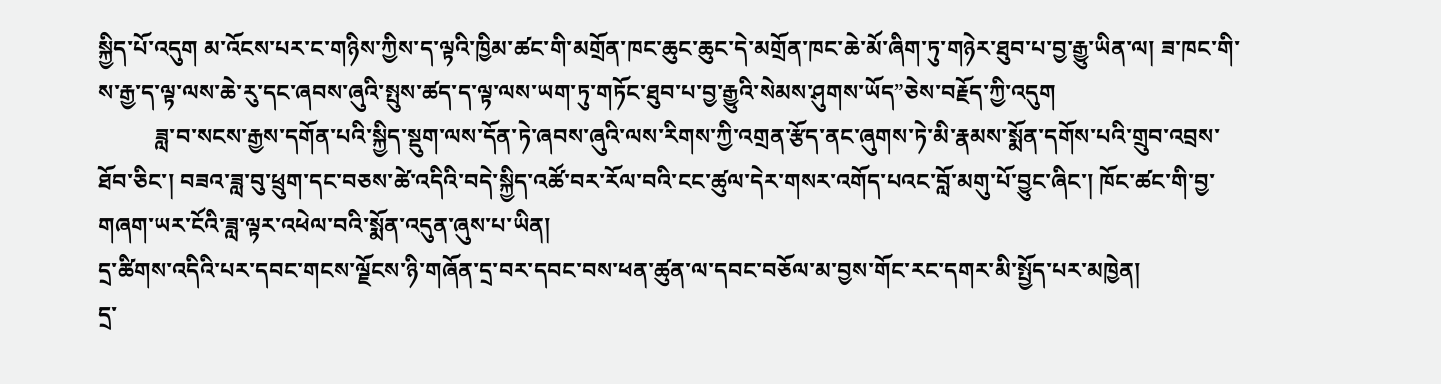སྐྱིད་པོ་འདུག མ་འོངས་པར་ང་གཉིས་ཀྱིས་ད་ལྟའི་ཁྱིམ་ཚང་གི་མགྲོན་ཁང་ཆུང་ཆུང་དེ་མགྲོན་ཁང་ཆེ་མོ་ཞིག་ཏུ་གཉེར་ཐུབ་པ་བྱ་རྒྱུ་ཡིན་ལ། ཟ་ཁང་གི་ས་རྒྱ་ད་ལྟ་ལས་ཆེ་རུ་དང་ཞབས་ཞུའི་སྤུས་ཚད་ད་ལྟ་ལས་ཡག་ཏུ་གཏོང་ཐུབ་པ་བྱ་རྒྱུའི་སེམས་ཤུགས་ཡོད”ཅེས་བརྗོད་ཀྱི་འདུག
          ཟླ་བ་སངས་རྒྱས་དགོན་པའི་སྐྱིད་སྡུག་ལས་དོན་ཏེ་ཞབས་ཞུའི་ལས་རིགས་ཀྱི་འགྲན་རྩོད་ནང་ཞུགས་ཏེ་མི་རྣམས་སྨོན་དགོས་པའི་གྲུབ་འབྲས་ཐོབ་ཅིང་། བཟའ་ཟླ་བུ་ཕྲུག་དང་བཅས་ཚེ་འདིའི་བདེ་སྐྱིད་འཚོ་བར་རོལ་བའི་ངང་ཚུལ་དེར་གསར་འགོད་པའང་བློ་མགུ་པོ་བྱུང་ཞིང་། ཁོང་ཚང་གི་བྱ་གཞག་ཡར་ངོའི་ཟླ་ལྟར་འཕེལ་བའི་སྨོན་འདུན་ཞུས་པ་ཡིན།
དྲ་ཚིགས་འདིའི་པར་དབང་གངས་ལྗོངས་ཉི་གཞོན་དྲ་བར་དབང་བས་ཕན་ཚུན་ལ་དབང་བཅོལ་མ་བྱས་གོང་རང་དགར་མི་སྤྱོད་པར་མཁྱེན།
དྲ་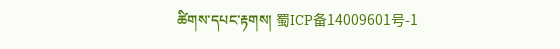ཚིགས་དཔང་རྟགས། 蜀ICP备14009601号-1